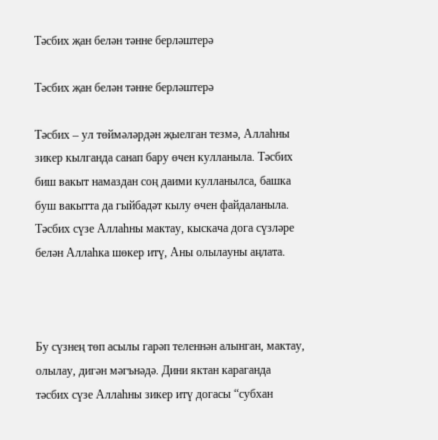Тәсбих җан белән тәнне берләштерә

Тәсбих җан белән тәнне берләштерә

Тәсбих – ул төймәләрдән җыелган тезмә, Аллаһны зикер кылганда санап бару өчен кулланыла. Тәсбих биш вакыт намаздан соң даими кулланылса, башка буш вакытта да гыйбадәт кылу өчен файдаланыла. Тәсбих сүзе Аллаһны мактау, кыскача дога сүзләре белән Аллаһка шөкер итү, Аны олылауны аңлата.



Бу сүзнең төп асылы гарәп теленнән алынган, мактау, олылау, дигән мәгънәдә. Дини яктан караганда тәсбих сүзе Аллаһны зикер итү догасы “субхан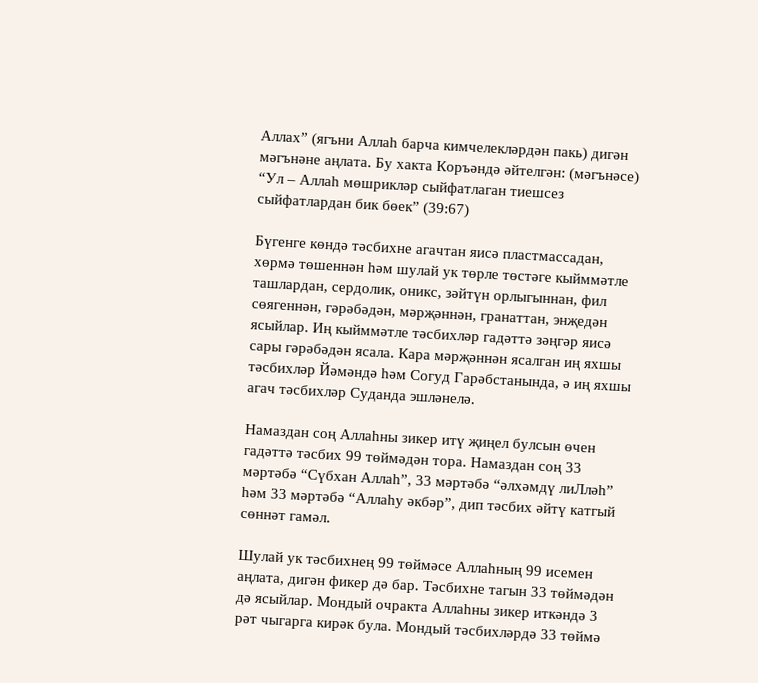Аллах” (ягъни Аллаһ барча кимчелекләрдән пакь) дигән мәгънәне аңлата. Бу хакта Коръәндә әйтелгән: (мәгънәсе) “Ул – Аллаһ мөшрикләр сыйфатлаган тиешсез сыйфатлардан бик бөек” (39:67)

Бүгенге көндә тәсбихне агачтан яисә пластмассадан, хөрмә төшеннән һәм шулай ук төрле төстәге кыйммәтле ташлардан, сердолик, оникс, зәйтүн орлыгыннан, фил сөягеннән, гәрәбәдән, мәрҗәннән, гранаттан, энҗедән ясыйлар. Иң кыйммәтле тәсбихләр гадәттә зәңгәр яисә сары гәрәбәдән ясала. Кара мәрҗәннән ясалган иң яхшы тәсбихләр Йәмәндә һәм Согуд Гарәбстанында, ә иң яхшы агач тәсбихләр Суданда эшләнелә.

Намаздан соң Аллаһны зикер итү җиңел булсын өчен гадәттә тәсбих 99 төймәдән тора. Намаздан соң 33 мәртәбә “Сүбхан Аллаһ”, 33 мәртәбә “әлхәмдү лиЛләһ” һәм 33 мәртәбә “Аллаһу әкбәр”, дип тәсбих әйтү катгый сөннәт гамәл.

Шулай ук тәсбихнең 99 төймәсе Аллаһның 99 исемен аңлата, дигән фикер дә бар. Тәсбихне тагын 33 төймәдән дә ясыйлар. Мондый очракта Аллаһны зикер иткәндә 3 рәт чыгарга кирәк була. Мондый тәсбихләрдә 33 төймә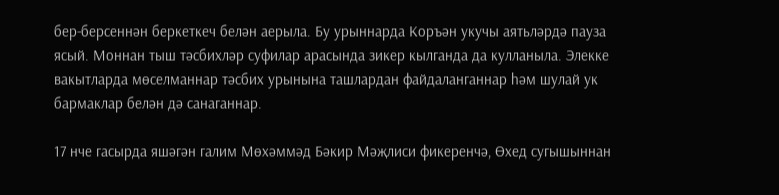бер-берсеннән беркеткеч белән аерыла. Бу урыннарда Коръән укучы аятьләрдә пауза ясый. Моннан тыш тәсбихләр суфилар арасында зикер кылганда да кулланыла. Элекке вакытларда мөселманнар тәсбих урынына ташлардан файдаланганнар һәм шулай ук бармаклар белән дә санаганнар.

17 нче гасырда яшәгән галим Мөхәммәд Бәкир Мәҗлиси фикеренчә, Өхед сугышыннан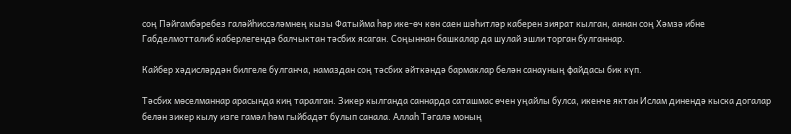соң Пәйгамбәребез галәйһиссәләмнең кызы Фатыйма һәр ике-өч көн саен шәһитләр каберен зиярат кылган, аннан соң Хәмзә ибне Габделмотталиб каберлегендә балчыктан тәсбих ясаган. Соңыннан башкалар да шулай эшли торган булганнар.

Кайбер хәдисләрдән билгеле булганча, намаздан соң тәсбих әйткәндә бармаклар белән санауның файдасы бик күп.

Тәсбих мөселманнар арасында киң таралган. Зикер кылганда саннарда саташмас өчен уңайлы булса, икенче яктан Ислам динендә кыска догалар белән зикер кылу изге гамәл һәм гыйбадәт булып санала. Аллаһ Тәгалә моның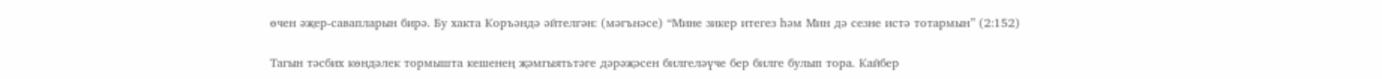өчен әҗер-савапларын бирә. Бу хакта Коръәндә әйтелгән: (мәгънәсе) “Мине зикер итегез һәм Мин дә сезне истә тотармын” (2:152)

Тагын тәсбих көндәлек тормышта кешенең җәмгыятьтәге дәрәҗәсен билгеләүче бер билге булып тора. Кайбер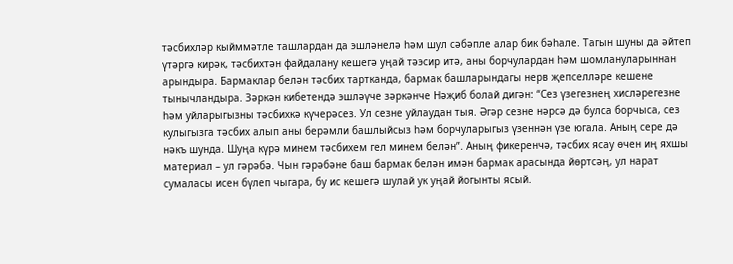тәсбихләр кыйммәтле ташлардан да эшләнелә һәм шул сәбәпле алар бик бәһале. Тагын шуны да әйтеп үтәргә кирәк, тәсбихтән файдалану кешегә уңай тәэсир итә, аны борчулардан һәм шомлануларыннан арындыра. Бармаклар белән тәсбих тартканда, бармак башларындагы нерв җепселләре кешене тынычландыра. Зәркән кибетендә эшләүче зәркәнче Нәҗиб болай дигән: “Сез үзегезнең хисләрегезне һәм уйларыгызны тәсбихкә күчерәсез. Ул сезне уйлаудан тыя. Әгәр сезне нәрсә дә булса борчыса, сез кулыгызга тәсбих алып аны берәмли башлыйсыз һәм борчуларыгыз үзеннән үзе югала. Аның сере дә нәкъ шунда. Шуңа күрә минем тәсбихем гел минем белән”. Аның фикеренчә, тәсбих ясау өчен иң яхшы материал – ул гәрәбә. Чын гәрәбәне баш бармак белән имән бармак арасында йөртсәң, ул нарат сумаласы исен бүлеп чыгара, бу ис кешегә шулай ук уңай йогынты ясый.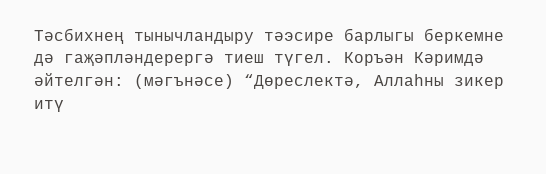Тәсбихнең тынычландыру тәэсире барлыгы беркемне дә гаҗәпләндерергә тиеш түгел. Коръән Кәримдә әйтелгән: (мәгънәсе) “Дөреслектә, Аллаһны зикер итү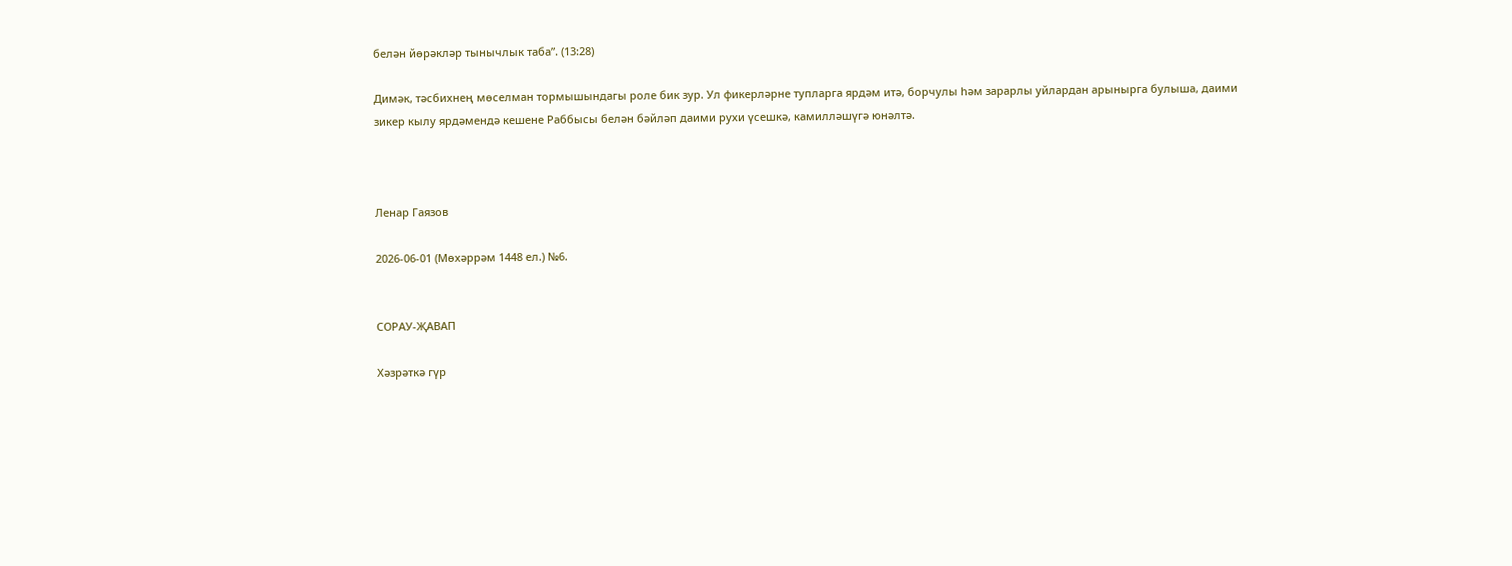белән йөрәкләр тынычлык таба”. (13:28)

Димәк, тәсбихнең мөселман тормышындагы роле бик зур. Ул фикерләрне тупларга ярдәм итә, борчулы һәм зарарлы уйлардан арынырга булыша, даими зикер кылу ярдәмендә кешене Раббысы белән бәйләп даими рухи үсешкә, камилләшүгә юнәлтә.



Ленар Гаязов

2026-06-01 (Мөхәррәм 1448 ел.) №6.


СОРАУ-ҖАВАП

Хәзрәткә гүр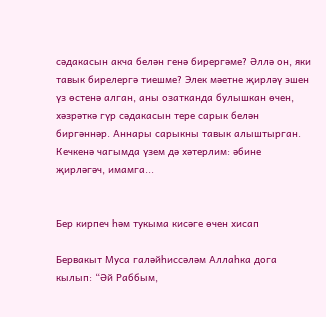сәдакасын акча белән генә бирергәме? Әллә он, яки тавык бирелергә тиешме? Элек мәетне җирләү эшен үз өстенә алган, аны озатканда булышкан өчен, хәзрәткә гүр сәдакасын тере сарык белән биргәннәр. Аннары сарыкны тавык алыштырган. Кечкенә чагымда үзем дә хәтерлим: әбине җирләгәч, имамга...


Бер кирпеч һәм тукыма кисәге өчен хисап

Бервакыт Муса галәйһиссәләм Аллаһка дога кылып: “Әй Раббым,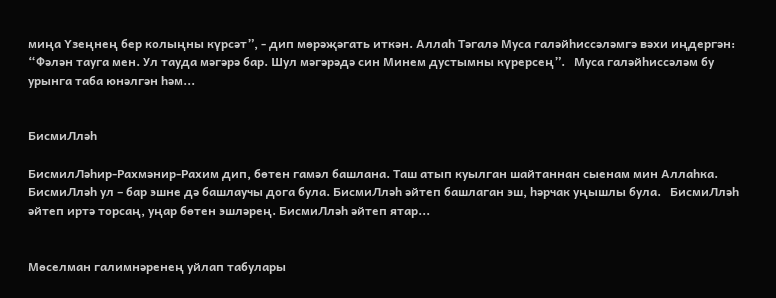миңа Үзеңнең бер колыңны күрсәт”, - дип мөрәҗәгать иткән. Аллаһ Тәгалә Муса галәйһиссәләмгә вәхи иңдергән: “Фәлән тауга мен. Ул тауда мәгәрә бар. Шул мәгәрәдә син Минем дустымны күрерсең”.   Муса галәйһиссәләм бу урынга таба юнәлгән һәм...


БисмиЛләһ

БисмилЛәһир-Рахмәнир-Рахим дип, бөтен гамәл башлана. Таш атып куылган шайтаннан сыенам мин Аллаһка.   БисмиЛләһ ул – бар эшне дә башлаучы дога була. БисмиЛләһ әйтеп башлаган эш, һәрчак уңышлы була.   БисмиЛләһ әйтеп иртә торсаң, уңар бөтен эшләрең. БисмиЛләһ әйтеп ятар...


Мөселман галимнәренең уйлап табулары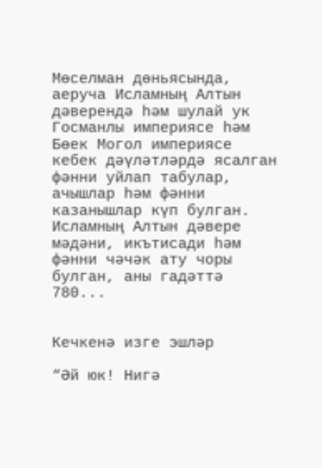Мөселман дөньясында, аеруча Исламның Алтын дәверендә һәм шулай ук Госманлы империясе һәм Бөек Могол империясе кебек дәүләтләрдә ясалган фәнни уйлап табулар, ачышлар һәм фәнни казанышлар күп булган.   Исламның Алтын дәвере мәдәни, икътисади һәм фәнни чәчәк ату чоры булган, аны гадәттә 780...


Кечкенә изге эшләр

“Әй юк! Нигә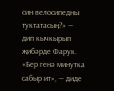син велосипедны туктатасың?» — дип кычкырып җибәрде Фарук.   «Бер генә минутка сабыр ит», — диде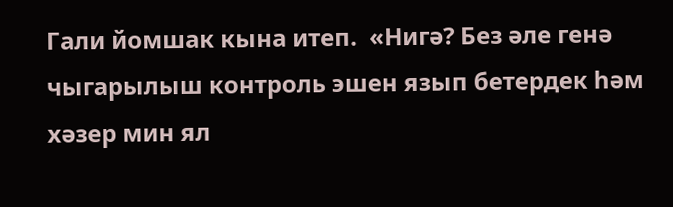Гали йомшак кына итеп.  «Нигә? Без әле генә чыгарылыш контроль эшен язып бетердек һәм хәзер мин ял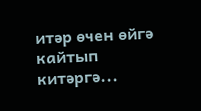итәр өчен өйгә кайтып китәргә...